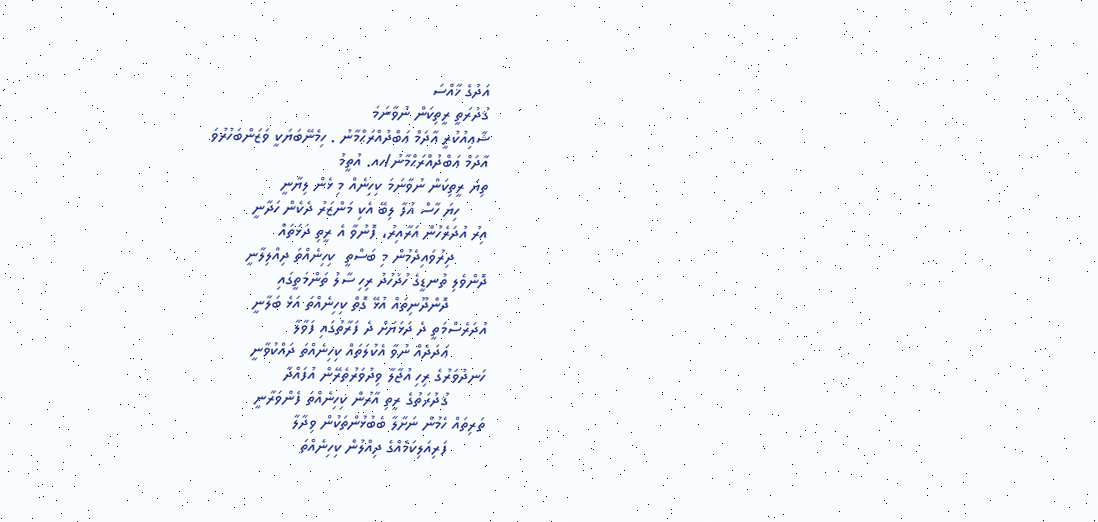އަދުގެ ޚާއްސަ
ޤުދުރަތީ ރީތިކަން ނުވާނަމަ
ޝާޢިއުކުރީ އާދަމް ޢަބްދުއްރަޙްމާނު . ހިމެނޭބަޔަކީ ވަޒަންބަހުރުވަ
އާދަމް ޢަބްދުއްރަޙްމާނު/ހއ. އުތީމު
ތިޔަ ރީތިކަން ނުވާނަމަ ކިހިނެއް މި ޅެން ލިޔާނީ
      ހިޔަ ހާސް އުފާ ލިބޭ އެކި މަންޒަރު ދެކެން ހަދާނީ
އިރު އުދަރެހުން އަރާއިރު، ފޮނުވާ އެ ރީތި ދަޅަތައް
       ދިރުވައިދެމުން މި ބަސްތީ  ކިހިނެއްތަ ދިއްލިލާނީ
ދޮންވެލި ތުނޑީގެ ހުދުހުދު ރިހި ސާލު ތަންމަތީގައި
        ދޮންދޫނިތައް އުޅޭ ގޮތް ކިހިނެއްތަ އަޅެ ބަލާނީ
އުދަރެސްމަތީ ދެ ދަޅަޔަށް ދެ ފަރާތުގައި ފަވާލާ
        ޢަދަދެއް ނުވާ އެކުލަތައް ކިހިނެއްތަ ދައްކުވާނީ
ހަނދުވަރުގެ ރިހި އުޖާލާ ވިދުވަރުތެރޭން އުފައްދާ
        ޤުދުރަތުގެ ރީތި އާރުން ކިހިނެއްތަ ފެންވަރާނީ
ތަރިތައް ހެމުން ނަށާލާ ބެބުޅުންތަކުން ވިދާލާ
        ފަރިއަލިކަމެއްގެ ދިއްލުން ކިހިނެއްތަ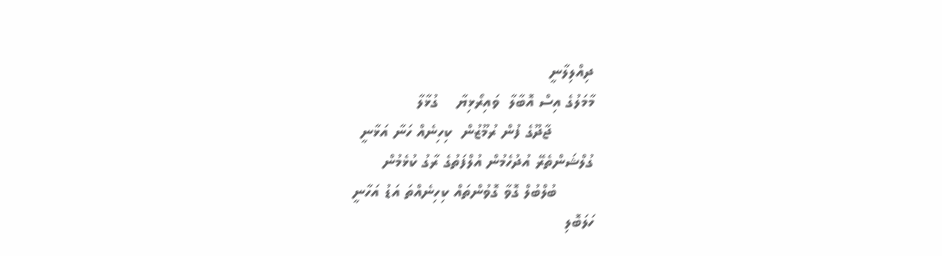ދިއްލިލާނީ
މާމަލުގެ އިސް އޮބާލާ  ވައިރޯޅިޔާ    ގުޅާލާ
         ޖާދޫގެ ފުން ރުމޫޒުން  ކިހިނެއް ހަނާ އަޅާނީ
ގުލްޝަންތެރޭ އުދުހެމުން އުލްފަތުގެ ރާގު ކުޅެމުން
        ބުލްބުލް ގޮވާ ގޮވުންތައް ކިހިނެއްތަ އަޑު އަހާނީ
ހަލަބޮލި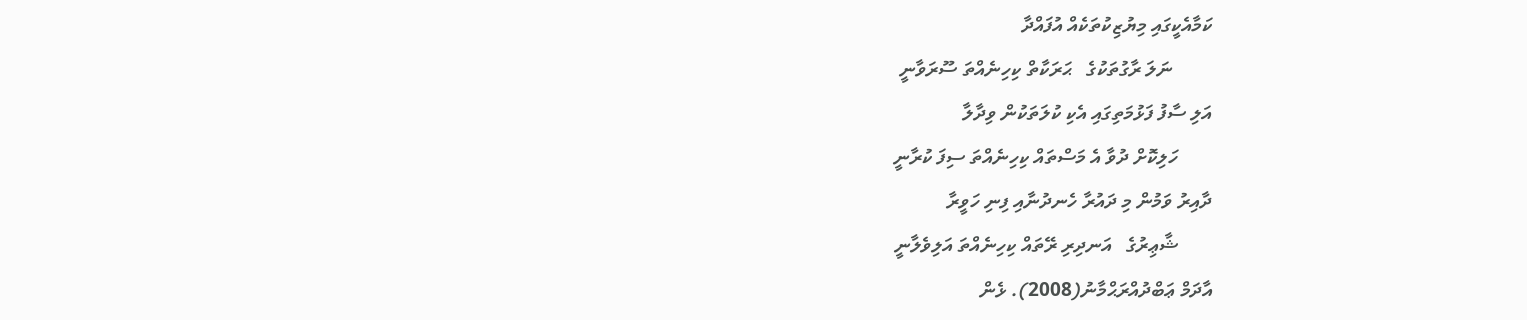ކަމާއެކީގައި މިޔުޒިކުތަކެއް އުފައްދާ
        ނަލަ ރާގުތަކުގެ   ޙަރަކާތް ކިހިނެއްތަ ސޫރަވާނީ
އަލި ސާފު ފަޅުމަތިގައި އެކި ކުލަތަކުން ވިދާލާ
       ހަލިކޮށް ދުވާ އެ މަސްތައް ކިހިނެއްތަ ސިފަ ކުރާނީ
ދާއިރު ވަމުން މި ދައުރާ ހެނދުނާއި ފިނި ހަވީރާ
       ޝާޢިރުގެ   އަނދިރި ރޭތައް ކިހިނެއްތަ އަލިވެލާނީ
އާދަމް ޢަބްދުއްރަޙްމާނު(2008). ޅެން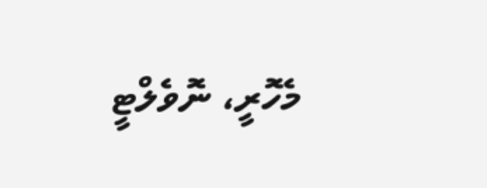މެހޮރީ، ނޮވެލްޓީ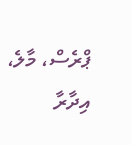ޕްރެސް، މާލެ،
އިދާރާ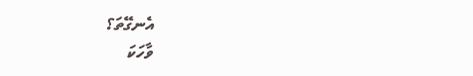އެނގޭތަ؟
ވާހަކަ